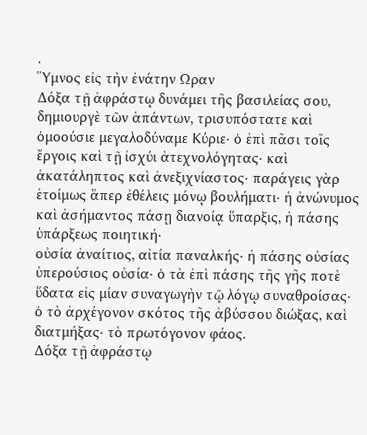.
Ὕμνος εἰς τὴν ἐνάτην Ωραν
Δόξα τῇ ἀφράστῳ δυνάμει τῆς βασιλείας σου, δημιουργὲ τῶν ἁπάντων, τρισυπόστατε καὶ ὁμοούσιε μεγαλοδύναμε Κύριε· ὁ ἐπὶ πᾶσι τοῖς ἔργοις καὶ τῇ ἰσχύι ἀτεχνολόγητας· καὶ ἀκατάληπτος καὶ ἀνεξιχνίαστος· παράγεις γὰρ ἑτοίμως ἅπερ ἐθέλεις μόνῳ βουλήματι· ἡ ἀνώνυμος καὶ ἀσήμαντος πάσῃ διανοίᾳ ὕπαρξις, ἡ πάσης ὑπάρξεως ποιητική·
οὐσία ἀναίτιος, αἰτία παναλκής· ἡ πάσης οὐσίας ὑπερούσιος οὐσία· ὁ τὰ ἐπὶ πάσης τῆς γῆς ποτὲ ὕδατα εἰς μίαν συναγωγὴν τῷ λόγῳ συναθροίσας· ὁ τὸ ἀρχέγονον σκότος τῆς ἀβύσσου διώξας, καὶ διατμήξας· τὸ πρωτόγονον φάος.
Δόξα τῇ ἀφράστῳ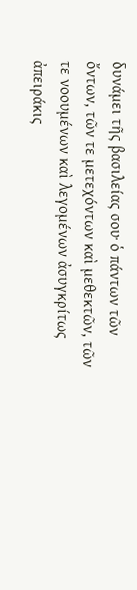δυνάμει τῆς βασιλείας σου· ὁ πάντων τῶν ὄντων, τῶν τε μετεχόντων καὶ μεθεκτῶν, τῶν τε νοουμένων καὶ λεγομένων ἀσυγκρίτως ἀπειράκις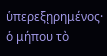ὑπερεξῃρημένος· ὁ μήπου τὸ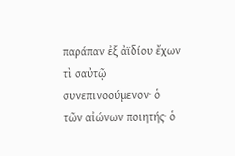παράπαν ἐξ ἀϊδίου ἔχων τὶ σαὐτῷ συνεπινοούμενον· ὁ τῶν αἰώνων ποιητής· ὁ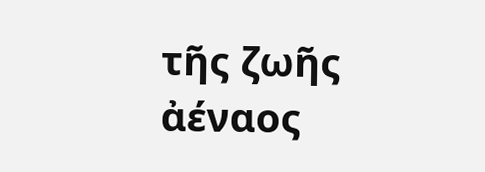τῆς ζωῆς ἀέναος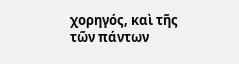χορηγός, καὶ τῆς τῶν πάντων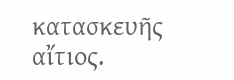κατασκευῆς αἴτιος.